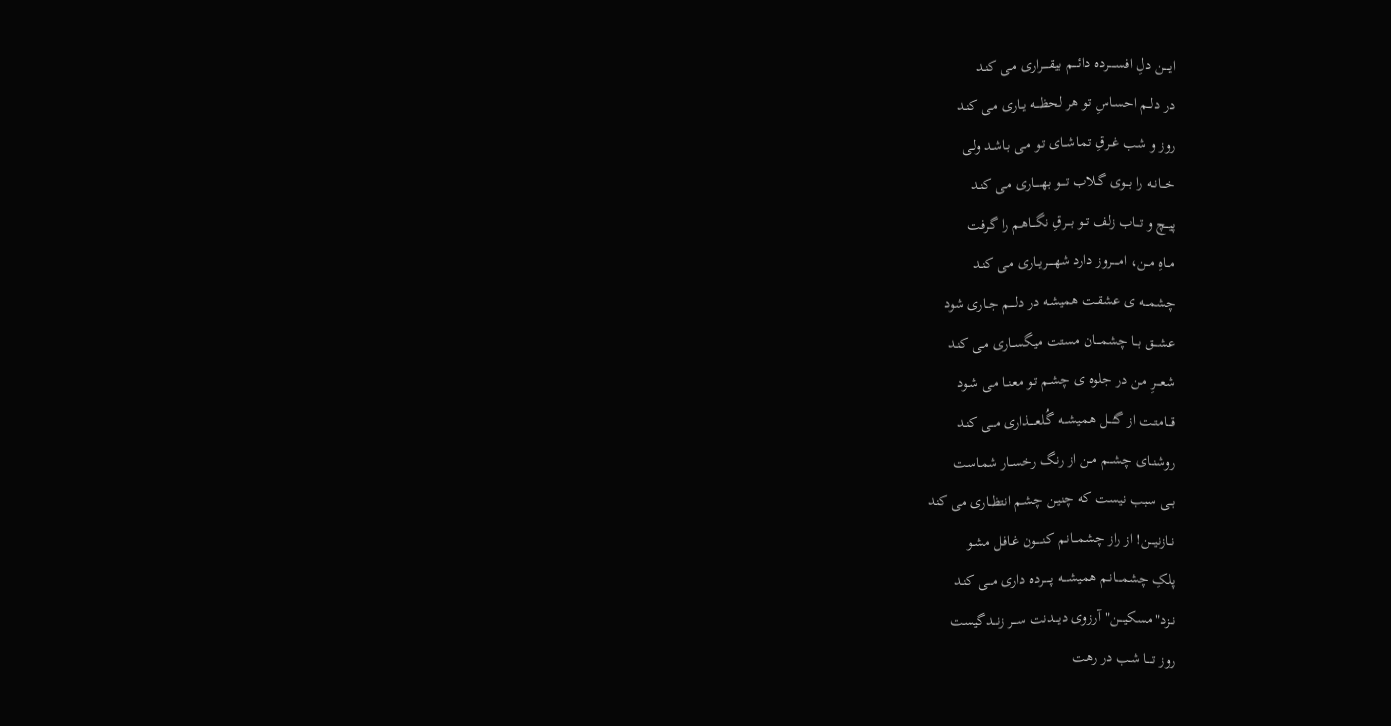ایــــن دلِ افســـــرده دائــــم بیقـــــراری مـی کنـد
در دلــم احسـاسِ تـو هر لحظـــه یــاری مـی کنـد
روز و شب غــرقِ تمـاشــای تـو مـی بـاشـد ولـی
خـــانــه را بــوی گــلاب تــــو بهـــــاری مـی کنـد
پیــچ و تـــاب زلف تــو بـــرقِ نگـــاهـم را گـرفت
مــاهِ مــن، امـــــروز دارد شهـــــریــاری مـی کنـد
چشمـــه ی عشقـت همیشـه در دلــــم جــاری شود
عشـــق بــا چشمــــان مستت میگســاری مـی کنـد
شعــــرِ مـن در جلوه ی چشـم تـو معنــا مـی شـود
قـــامتـت از گـُــــل همیشـــه گُـلعــــذاری مـــی کنـد
روشنــای چشـــم مــن از رنـگ رخســار شمـاست
بــی سبب نیست که چنیـن چشـم انتظــاری می کند
نــازنیـــن! از راز چشمـــانـم کنـــــون غـافـل مشـو
پلکِ چشمــــانـم همیشــــه پـــــرده داری مـــی کنـد
نــزد"مسکیــــن"آرزوی دیـــدنت ســـر زنـــدگیست
روز تــــا شـب در رهت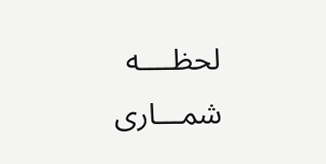لحظــــه شمـــاری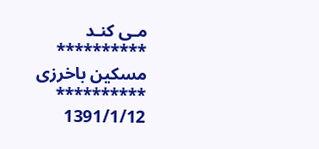مـی کنـد
********** مسکین باخرزی **********
1391/1/12